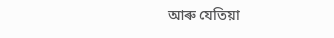আৰু যেতিয়া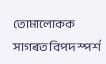তোমালোকক সাগৰত বিপদ স্পৰ্শ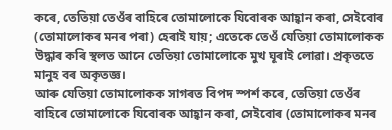কৰে, তেতিয়া তেওঁৰ বাহিৰে তোমালোকে যিবোৰক আহ্বান কৰা, সেইবোৰ (তোমালোকৰ মনৰ পৰা) হেৰাই যায়; এতেকে তেওঁ যেতিয়া তোমালোকক উদ্ধাৰ কৰি স্থলত আনে তেতিয়া তোমালোকে মুখ ঘূৰাই লোৱা। প্ৰকৃততে মানুহ বৰ অকৃতজ্ঞ।
আৰু যেতিয়া তোমালোকক সাগৰত বিপদ স্পৰ্শ কৰে, তেতিয়া তেওঁৰ বাহিৰে তোমালোকে যিবোৰক আহ্বান কৰা, সেইবোৰ (তোমালোকৰ মনৰ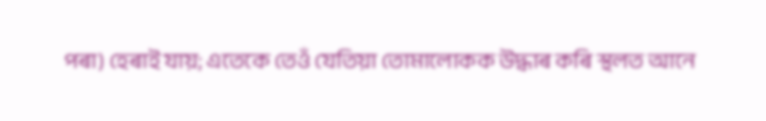পৰা) হেৰাই যায়; এতেকে তেওঁ যেতিয়া তোমালোকক উদ্ধাৰ কৰি স্থলত আনে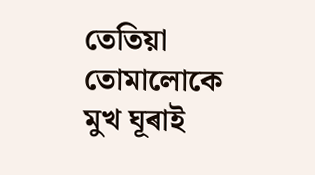তেতিয়া তোমালোকে মুখ ঘূৰাই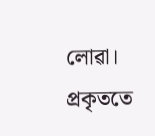লোৱা। প্ৰকৃততে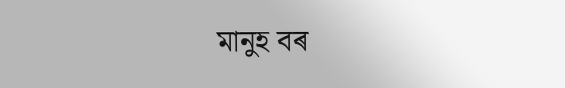মানুহ বৰ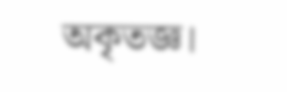অকৃতজ্ঞ।